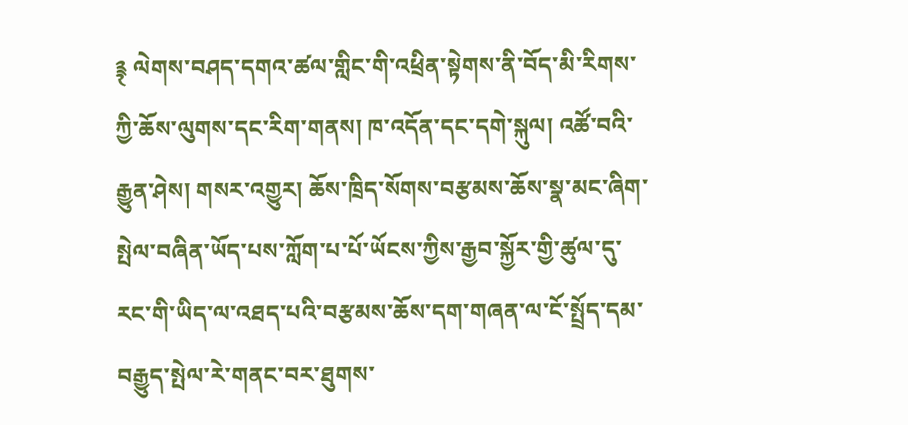࿑ ལེགས་བཤད་དགའ་ཚལ་གླིང་གི་འཕྲིན་སྟེགས་ནི་བོད་མི་རིགས་ཀྱི་ཆོས་ལུགས་དང་རིག་གནས། ཁ་འདོན་དང་དགེ་སྐུལ། འཚོ་བའི་རྒྱུན་ཤེས། གསར་འགྱུར། ཆོས་ཁྲིད་སོགས་བརྩམས་ཆོས་སྣ་མང་ཞིག་སྤེལ་བཞིན་ཡོད་པས་ཀློག་པ་པོ་ཡོངས་ཀྱིས་རྒྱབ་སྐྱོར་གྱི་ཚུལ་དུ་རང་གི་ཡིད་ལ་འཐད་པའི་བརྩམས་ཆོས་དག་གཞན་ལ་ངོ་སྤྲོད་དམ་བརྒྱུད་སྤེལ་རེ་གནང་བར་ཐུགས་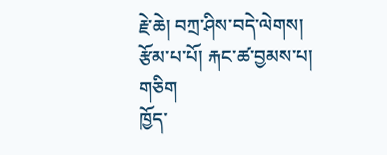རྗེ་ཆེ། བཀྲ་ཤིས་བདེ་ལེགས།
རྩོམ་པ་པོ། རྐང་ཚ་བྱམས་པ།
གཅིག
ཁྱོད་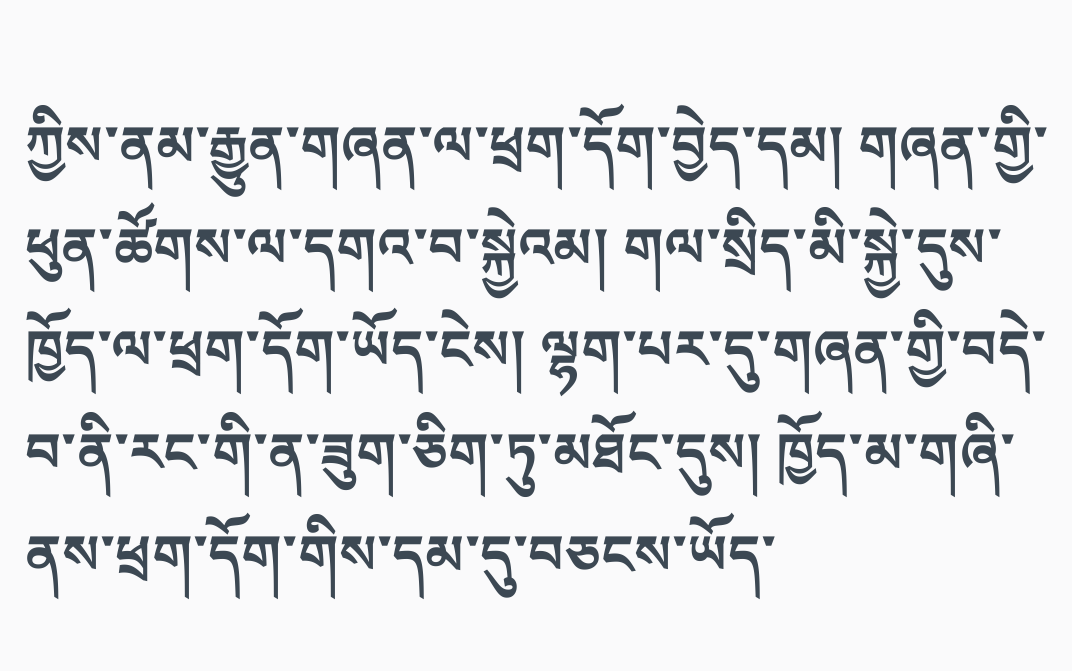ཀྱིས་ནམ་རྒྱུན་གཞན་ལ་ཕྲག་དོག་བྱེད་དམ། གཞན་གྱི་ཕུན་ཚོགས་ལ་དགའ་བ་སྐྱེའམ། གལ་སྲིད་མི་སྐྱེ་དུས་ཁྱོད་ལ་ཕྲག་དོག་ཡོད་ངེས། ལྷག་པར་དུ་གཞན་གྱི་བདེ་བ་ནི་རང་གི་ན་ཟུག་ཅིག་ཏུ་མཐོང་དུས། ཁྱོད་མ་གཞི་ནས་ཕྲག་དོག་གིས་དམ་དུ་བཅངས་ཡོད་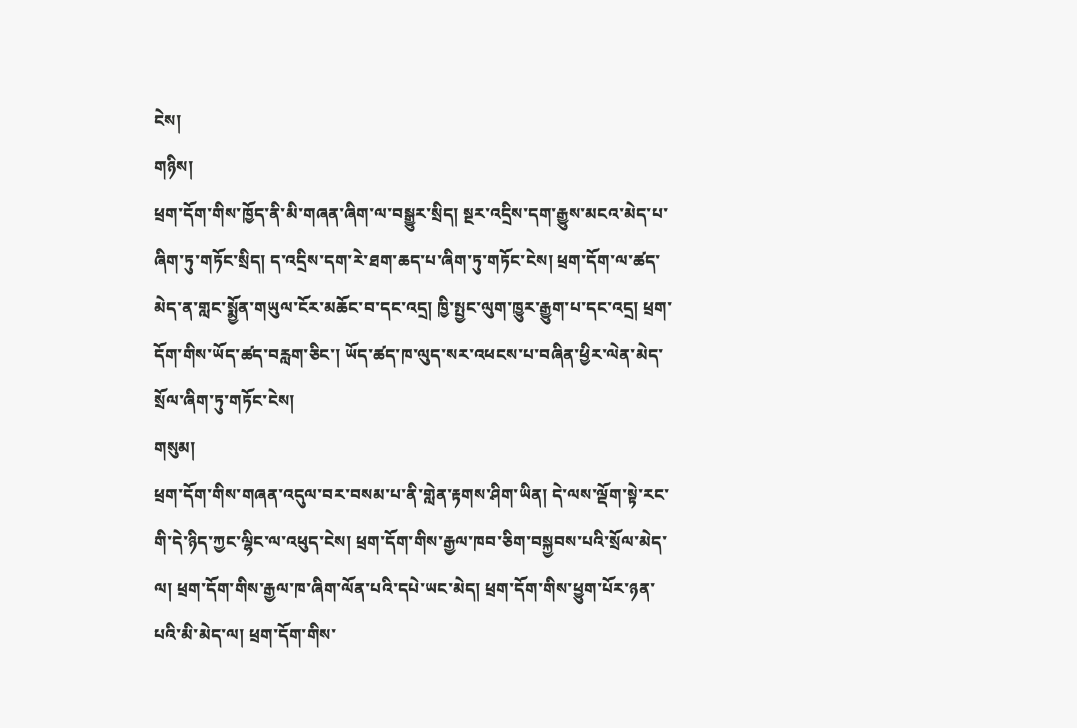ངེས།
གཉིས།
ཕྲག་དོག་གིས་ཁྱོད་ནི་མི་གཞན་ཞིག་ལ་བསྒྱུར་སྲིད། སྔར་འདྲིས་དག་རྒྱུས་མངའ་མེད་པ་ཞིག་ཏུ་གཏོང་སྲིད། ད་འདྲིས་དག་རེ་ཐག་ཆད་པ་ཞིག་ཏུ་གཏོང་ངེས། ཕྲག་དོག་ལ་ཚད་མེད་ན་གླང་སྨྱོན་གཡུལ་ངོར་མཆོང་བ་དང་འདྲ། ཁྱི་སྤྱང་ལུག་ཁྱུར་རྒྱུག་པ་དང་འདྲ། ཕྲག་དོག་གིས་ཡོད་ཚད་བརླག་ཅིང་། ཡོད་ཚད་ཁ་ལུད་སར་འཕངས་པ་བཞིན་ཕྱིར་ལེན་མེད་སྲོལ་ཞིག་ཏུ་གཏོང་ངེས།
གསུམ།
ཕྲག་དོག་གིས་གཞན་འདུལ་བར་བསམ་པ་ནི་གླེན་རྟགས་ཤིག་ཡིན། དེ་ལས་ལྡོག་སྟེ་རང་གི་དེ་ཉིད་ཀྱང་ལྷིང་ལ་འཕུད་ངེས། ཕྲག་དོག་གིས་རྒྱལ་ཁབ་ཅིག་བསྐྱབས་པའི་སྲོལ་མེད་ལ། ཕྲག་དོག་གིས་རྒྱལ་ཁ་ཞིག་ལོན་པའི་དཔེ་ཡང་མེད། ཕྲག་དོག་གིས་ཕྱུག་པོར་ཉན་པའི་མི་མེད་ལ། ཕྲག་དོག་གིས་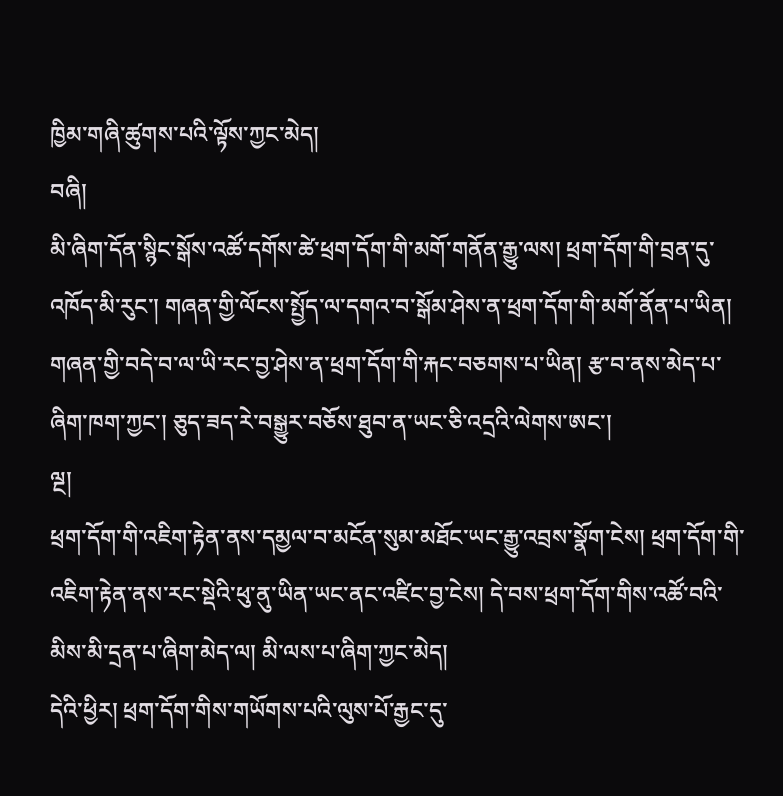ཁྱིམ་གཞི་ཚུགས་པའི་ལྟོས་ཀྱང་མེད།
བཞི།
མི་ཞིག་དོན་སྙིང་སྒོས་འཚོ་དགོས་ཚེ་ཕྲག་དོག་གི་མགོ་གནོན་རྒྱུ་ལས། ཕྲག་དོག་གི་བྲན་དུ་འཁོད་མི་རུང་། གཞན་གྱི་ལོངས་སྤྱོད་ལ་དགའ་བ་སྒོམ་ཤེས་ན་ཕྲག་དོག་གི་མགོ་ནོན་པ་ཡིན། གཞན་གྱི་བདེ་བ་ལ་ཡི་རང་བྱ་ཤེས་ན་ཕྲག་དོག་གི་རྐང་བཅགས་པ་ཡིན། རྩ་བ་ནས་མེད་པ་ཞིག་ཁག་ཀྱང་། ཅུད་ཟད་རེ་བསྒྱུར་བཅོས་ཐུབ་ན་ཡང་ཅི་འདྲའི་ལེགས་ཨང་།
ལྔ།
ཕྲག་དོག་གི་འཇིག་རྟེན་ནས་དམྱལ་བ་མངོན་སུམ་མཐོང་ཡང་རྒྱུ་འབྲས་སྣོག་ངེས། ཕྲག་དོག་གི་འཇིག་རྟེན་ནས་རང་སྡེའི་ཕུ་ནུ་ཡིན་ཡང་ནང་འཛིང་བྱ་ངེས། དེ་བས་ཕྲག་དོག་གིས་འཚོ་བའི་མིས་མི་དྲན་པ་ཞིག་མེད་ལ། མི་ལས་པ་ཞིག་ཀྱང་མེད།
དེའི་ཕྱིར། ཕྲག་དོག་གིས་གཡོགས་པའི་ལུས་པོ་རྒྱང་དུ་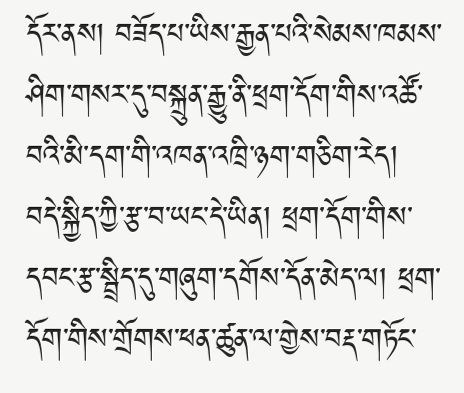དོར་ནས། བཟོད་པ་ཡིས་རྒྱན་པའི་སེམས་ཁམས་ཤིག་གསར་དུ་བསྐྲུན་རྒྱུ་ནི་ཕྲག་དོག་གིས་འཚོ་བའི་མི་དག་གི་འཁན་འཁྲི་ཉག་གཅིག་རེད། བདེ་སྐྱིད་ཀྱི་རྩ་བ་ཡང་དེ་ཡིན། ཕྲག་དོག་གིས་དབང་རྩ་སྦྲིད་དུ་གཞུག་དགོས་དོན་མེད་ལ། ཕྲག་དོག་གིས་གྲོགས་ཕན་ཚུན་ལ་གྱེས་བརྡ་གཏོང་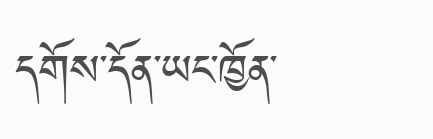དགོས་དོན་ཡང་ཁྱོན་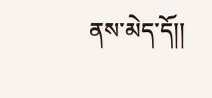ནས་མེད་དོ།།